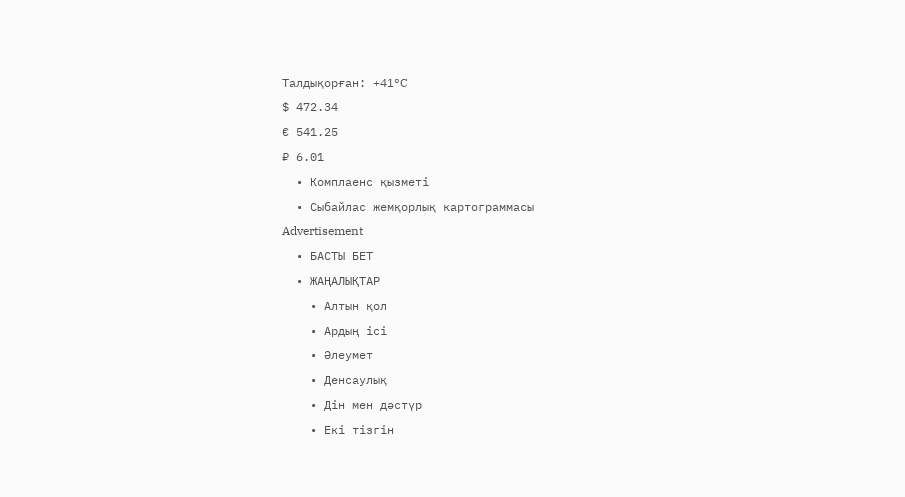Талдықорған: +41°C
$ 472.34
€ 541.25
₽ 6.01
  • Комплаенс қызметі
  • Сыбайлас жемқорлық картограммасы
Advertisement
  • БАСТЫ БЕТ
  • ЖАҢАЛЫҚТАР
    • Алтын қол
    • Ардың ісі
    • Әлеумет
    • Денсаулық
    • Дін мен дәстүр
    • Екі тізгін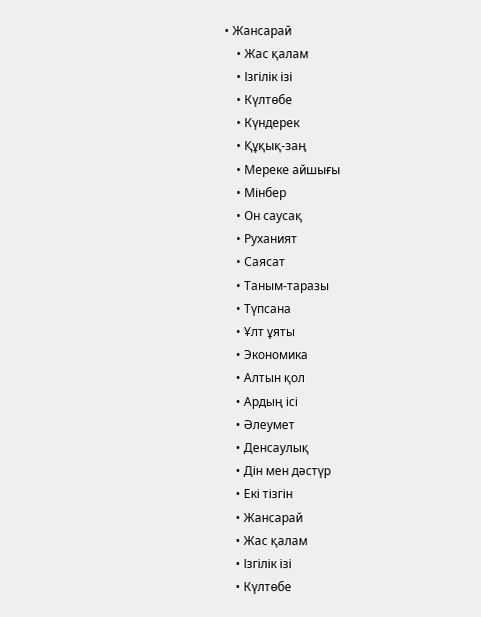• Жансарай
    • Жас қалам
    • Ізгілік ізі
    • Күлтөбе
    • Күндерек
    • Құқық-заң
    • Мереке айшығы
    • Мінбер
    • Он саусақ
    • Руханият
    • Саясат
    • Таным-таразы
    • Түпсана
    • Ұлт ұяты
    • Экономика
    • Алтын қол
    • Ардың ісі
    • Әлеумет
    • Денсаулық
    • Дін мен дәстүр
    • Екі тізгін
    • Жансарай
    • Жас қалам
    • Ізгілік ізі
    • Күлтөбе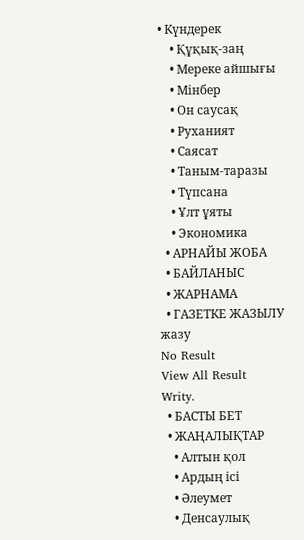• Күндерек
    • Құқық-заң
    • Мереке айшығы
    • Мінбер
    • Он саусақ
    • Руханият
    • Саясат
    • Таным-таразы
    • Түпсана
    • Ұлт ұяты
    • Экономика
  • АРНАЙЫ ЖОБА
  • БАЙЛАНЫС
  • ЖАРНАМА
  • ГАЗЕТКЕ ЖАЗЫЛУ
жазу
No Result
View All Result
Writy.
  • БАСТЫ БЕТ
  • ЖАҢАЛЫҚТАР
    • Алтын қол
    • Ардың ісі
    • Әлеумет
    • Денсаулық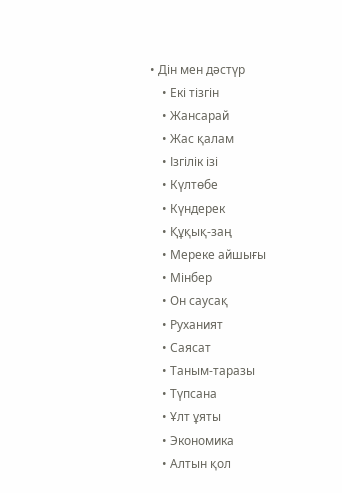• Дін мен дәстүр
    • Екі тізгін
    • Жансарай
    • Жас қалам
    • Ізгілік ізі
    • Күлтөбе
    • Күндерек
    • Құқық-заң
    • Мереке айшығы
    • Мінбер
    • Он саусақ
    • Руханият
    • Саясат
    • Таным-таразы
    • Түпсана
    • Ұлт ұяты
    • Экономика
    • Алтын қол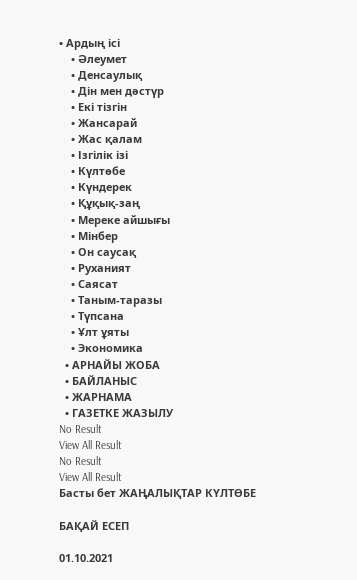• Ардың ісі
    • Әлеумет
    • Денсаулық
    • Дін мен дәстүр
    • Екі тізгін
    • Жансарай
    • Жас қалам
    • Ізгілік ізі
    • Күлтөбе
    • Күндерек
    • Құқық-заң
    • Мереке айшығы
    • Мінбер
    • Он саусақ
    • Руханият
    • Саясат
    • Таным-таразы
    • Түпсана
    • Ұлт ұяты
    • Экономика
  • АРНАЙЫ ЖОБА
  • БАЙЛАНЫС
  • ЖАРНАМА
  • ГАЗЕТКЕ ЖАЗЫЛУ
No Result
View All Result
No Result
View All Result
Басты бет ЖАҢАЛЫҚТАР КҮЛТӨБЕ

БАҚАЙ ЕСЕП

01.10.2021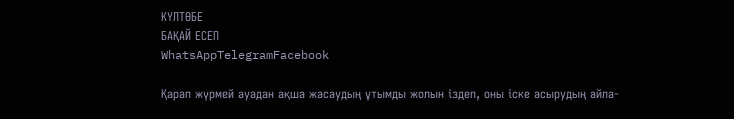КҮЛТӨБЕ
БАҚАЙ ЕСЕП
WhatsAppTelegramFacebook

Қарап жүрмей ауадан ақша жасаудың ұтымды жолын іздеп, оны іске асырудың айла-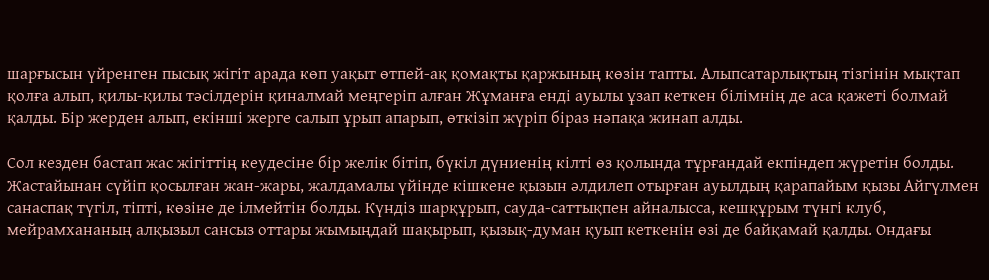шарғысын үйренген пысық жігіт арада көп уақыт өтпей-ақ қомақты қаржының көзін тапты. Алыпсатарлықтың тізгінін мықтап қолға алып, қилы-қилы тәсілдерін қиналмай меңгеріп алған Жұманға енді ауылы ұзап кеткен білімнің де аса қажеті болмай қалды. Бір жерден алып, екінші жерге салып ұрып апарып, өткізіп жүріп біраз нәпақа жинап алды.

Сол кезден бастап жас жігіттің кеудесіне бір желік бітіп, бүкіл дүниенің кілті өз қолында тұрғандай екпіндеп жүретін болды. Жастайынан сүйіп қосылған жан-жары, жалдамалы үйінде кішкене қызын әлдилеп отырған ауылдың қарапайым қызы Айгүлмен санаспақ түгіл, тіпті, көзіне де ілмейтін болды. Күндіз шарқұрып, сауда-саттықпен айналысса, кешқұрым түнгі клуб, мейрамхананың алқызыл сансыз оттары жымыңдай шақырып, қызық-думан қуып кеткенін өзі де байқамай қалды. Ондағы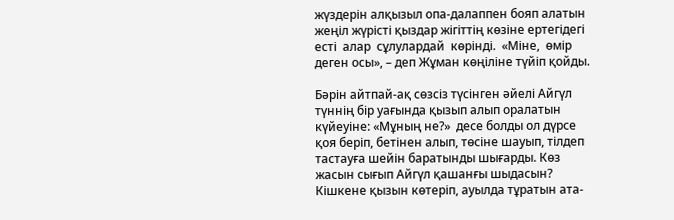жүздерін алқызыл опа-далаппен бояп алатын жеңіл жүрісті қыздар жігіттің көзіне ертегідегі есті  алар  сұлулардай  көрінді.  «Міне,  өмір  деген осы», – деп Жұман көңіліне түйіп қойды.

Бәрін айтпай-ақ сөзсіз түсінген әйелі Айгүл түннің бір уағында қызып алып оралатын күйеуіне: «Мұның не?»  десе болды ол дүрсе қоя беріп, бетінен алып, төсіне шауып, тілдеп тастауға шейін баратынды шығарды. Көз жасын сығып Айгүл қашанғы шыдасын? Кішкене қызын көтеріп, ауылда тұратын ата-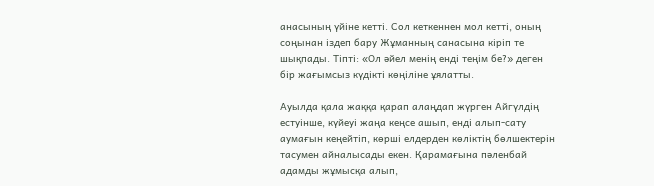анасының үйіне кетті. Сол кеткеннен мол кетті, оның соңынан іздеп бару Жұманның санасына кіріп те шықпады. Тіпті: «Ол әйел менің енді теңім бе?» деген бір жағымсыз күдікті көңіліне ұялатты.

Ауылда қала жаққа қарап алаңдап жүрген Айгүлдің естуінше, күйеуі жаңа кеңсе ашып, енді алып-сату аумағын кеңейтіп, көрші елдерден көліктің бөлшектерін тасумен айналысады екен. Қарамағына пәленбай адамды жұмысқа алып,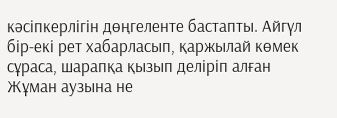кәсіпкерлігін дөңгеленте бастапты. Айгүл бір-екі рет хабарласып, қаржылай көмек сұраса, шарапқа қызып деліріп алған Жұман аузына не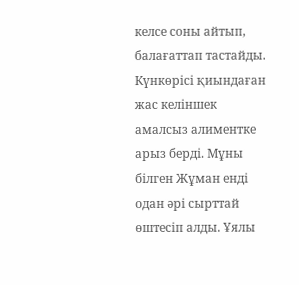келсе соны айтып, балағаттап тастайды. Күнкөрісі қиындаған жас келіншек амалсыз алиментке арыз берді. Мұны білген Жұман енді одан әрі сырттай өштесіп алды. Ұялы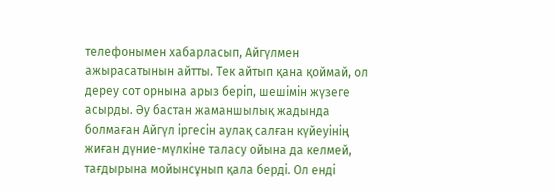телефонымен хабарласып, Айгүлмен ажырасатынын айтты. Тек айтып қана қоймай, ол дереу сот орнына арыз беріп, шешімін жүзеге асырды. Әу бастан жаманшылық жадында болмаған Айгүл іргесін аулақ салған күйеуінің жиған дүние-мүлкіне таласу ойына да келмей, тағдырына мойынсұнып қала берді. Ол енді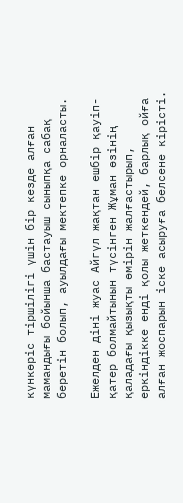күнкөріс тіршілігі үшін бір кезде алған мамандығы бойынша бастауыш сыныпқа сабақ беретін болып, ауылдағы мектепке орналасты.

Ежелден діні жуас Айгүл жақтан ешбір қауіп-қатер болмайтынын түсінген Жұман өзінің қаладағы қызықты өмірін жалғастырып, еркіндікке енді қолы жеткендей, барлық ойға алған жоспарын іске асыруға белсене кірісті.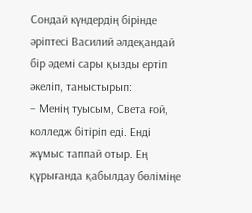Сондай күндердің бірінде әріптесі Василий әлдеқандай бір әдемі сары қызды ертіп әкеліп, таныстырып:
– Менің туысым, Света ғой, колледж бітіріп еді. Енді жұмыс таппай отыр. Ең құрығанда қабылдау бөліміңе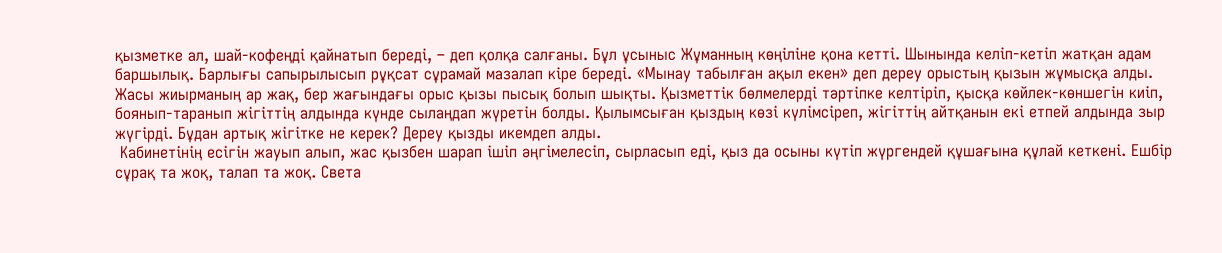қызметке ал, шай-кофеңді қайнатып береді, – деп қолқа салғаны. Бұл ұсыныс Жұманның көңіліне қона кетті. Шынында келіп-кетіп жатқан адам баршылық. Барлығы сапырылысып рұқсат сұрамай мазалап кіре береді. «Мынау табылған ақыл екен» деп дереу орыстың қызын жұмысқа алды.
Жасы жиырманың ар жақ, бер жағындағы орыс қызы пысық болып шықты. Қызметтік бөлмелерді тәртіпке келтіріп, қысқа көйлек-көншегін киіп, боянып-таранып жігіттің алдында күнде сылаңдап жүретін болды. Қылымсыған қыздың көзі күлімсіреп, жігіттің айтқанын екі етпей алдында зыр жүгірді. Бұдан артық жігітке не керек? Дереу қызды икемдеп алды.
 Кабинетінің есігін жауып алып, жас қызбен шарап ішіп әңгімелесіп, сырласып еді, қыз да осыны күтіп жүргендей құшағына құлай кеткені. Ешбір сұрақ та жоқ, талап та жоқ. Света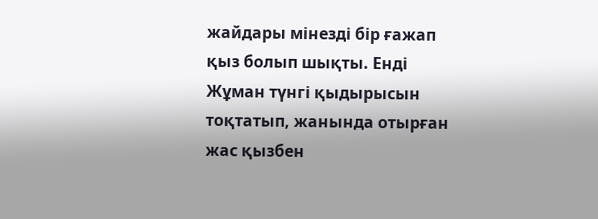жайдары мінезді бір ғажап қыз болып шықты. Енді Жұман түнгі қыдырысын тоқтатып, жанында отырған жас қызбен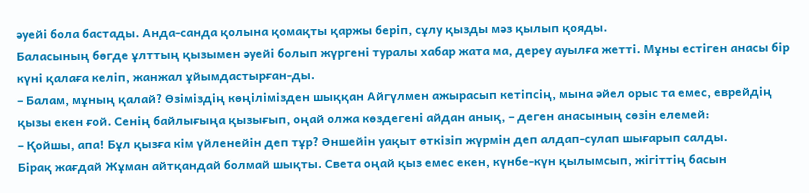әуейі бола бастады. Анда-санда қолына қомақты қаржы беріп, сұлу қызды мәз қылып қояды.
Баласының бөгде ұлттың қызымен әуейі болып жүргені туралы хабар жата ма, дереу ауылға жетті. Мұны естіген анасы бір күні қалаға келіп, жанжал ұйымдастырған-ды.
– Балам, мұның қалай? Өзіміздің көңілімізден шыққан Айгүлмен ажырасып кетіпсің, мына әйел орыс та емес, еврейдің қызы екен ғой. Сенің байлығыңа қызығып, оңай олжа көздегені айдан анық, – деген анасының сөзін елемей:
– Қойшы, апа! Бұл қызға кім үйленейін деп тұр? Әншейін уақыт өткізіп жүрмін деп алдап-сулап шығарып салды.
Бірақ жағдай Жұман айтқандай болмай шықты. Света оңай қыз емес екен, күнбе-күн қылымсып, жігіттің басын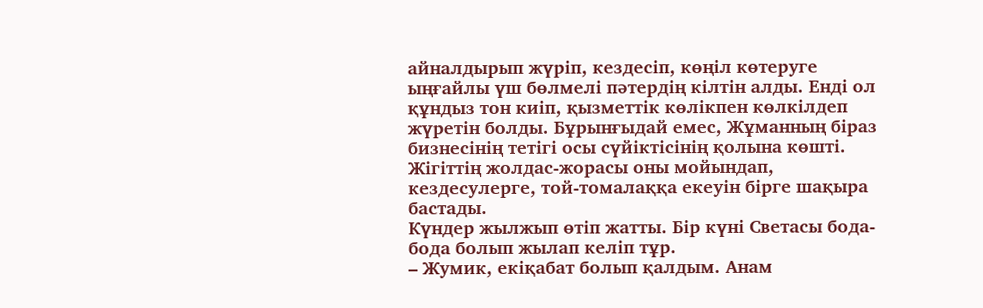айналдырып жүріп, кездесіп, көңіл көтеруге ыңғайлы үш бөлмелі пәтердің кілтін алды. Енді ол құндыз тон киіп, қызметтік көлікпен көлкілдеп жүретін болды. Бұрынғыдай емес, Жұманның біраз бизнесінің тетігі осы сүйіктісінің қолына көшті. Жігіттің жолдас-жорасы оны мойындап, кездесулерге, той-томалаққа екеуін бірге шақыра бастады.
Күндер жылжып өтіп жатты. Бір күні Светасы бода-бода болып жылап келіп тұр.
– Жумик, екіқабат болып қалдым. Анам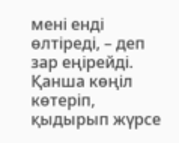мені енді өлтіреді, – деп зар еңірейді. Қанша көңіл көтеріп, қыдырып жүрсе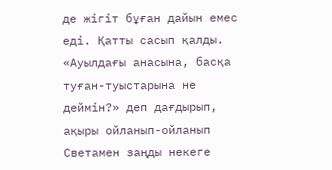де жігіт бұған дайын емес еді. Қатты сасып қалды. «Ауылдағы анасына, басқа туған-туыстарына не деймін?» деп дағдырып, ақыры ойланып-ойланып Светамен заңды некеге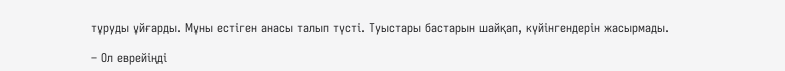тұруды ұйғарды. Мұны естіген анасы талып түсті. Туыстары бастарын шайқап, күйінгендерін жасырмады.

– Ол еврейіңді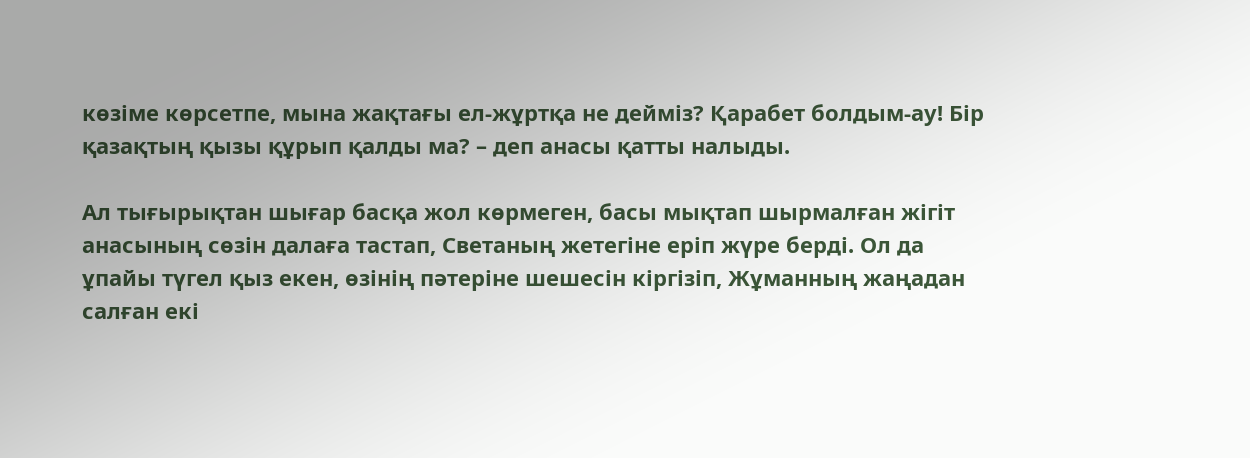көзіме көрсетпе, мына жақтағы ел-жұртқа не дейміз? Қарабет болдым-ау! Бір қазақтың қызы құрып қалды ма? – деп анасы қатты налыды.

Ал тығырықтан шығар басқа жол көрмеген, басы мықтап шырмалған жігіт анасының сөзін далаға тастап, Светаның жетегіне еріп жүре берді. Ол да ұпайы түгел қыз екен, өзінің пәтеріне шешесін кіргізіп, Жұманның жаңадан салған екі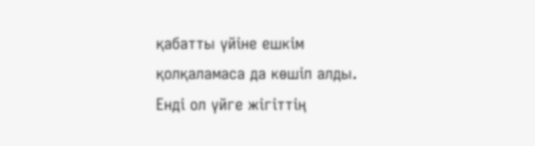қабатты үйіне ешкім қолқаламаса да көшіп алды. Енді ол үйге жігіттің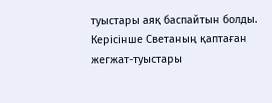туыстары аяқ баспайтын болды. Керісінше Светаның қаптаған жегжат-туыстары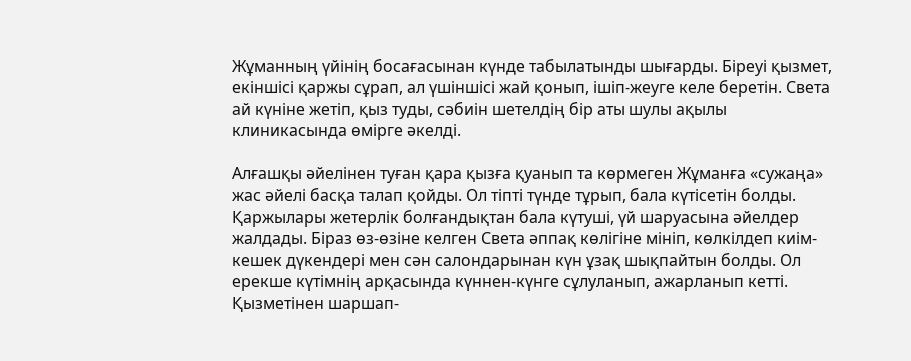Жұманның үйінің босағасынан күнде табылатынды шығарды. Біреуі қызмет, екіншісі қаржы сұрап, ал үшіншісі жай қонып, ішіп-жеуге келе беретін. Света ай күніне жетіп, қыз туды, сәбиін шетелдің бір аты шулы ақылы клиникасында өмірге әкелді.

Алғашқы әйелінен туған қара қызға қуанып та көрмеген Жұманға «сужаңа» жас әйелі басқа талап қойды. Ол тіпті түнде тұрып, бала күтісетін болды. Қаржылары жетерлік болғандықтан бала күтуші, үй шаруасына әйелдер жалдады. Біраз өз-өзіне келген Света әппақ көлігіне мініп, көлкілдеп киім-кешек дүкендері мен сән салондарынан күн ұзақ шықпайтын болды. Ол ерекше күтімнің арқасында күннен-күнге сұлуланып, ажарланып кетті. Қызметінен шаршап-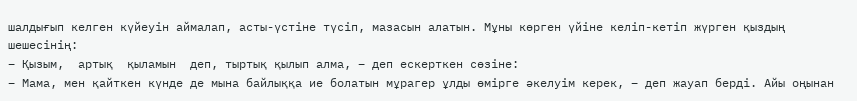шалдығып келген күйеуін аймалап, асты-үстіне түсіп, мазасын алатын. Мұны көрген үйіне келіп-кетіп жүрген қыздың шешесінің:
– Қызым,  артық  қыламын  деп, тыртық қылып алма, – деп ескерткен сөзіне:
– Мама, мен қайткен күнде де мына байлыққа ие болатын мұрагер ұлды өмірге әкелуім керек, – деп жауап берді. Айы оңынан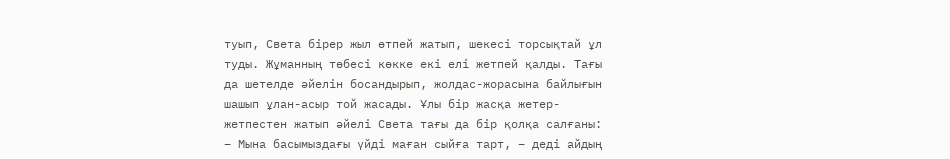туып, Света бірер жыл өтпей жатып, шекесі торсықтай ұл туды. Жұманның төбесі көкке екі елі жетпей қалды. Тағы да шетелде әйелін босандырып, жолдас-жорасына байлығын шашып ұлан-асыр той жасады. Ұлы бір жасқа жетер-жетпестен жатып әйелі Света тағы да бір қолқа салғаны:
– Мына басымыздағы үйді маған сыйға тарт, – деді айдың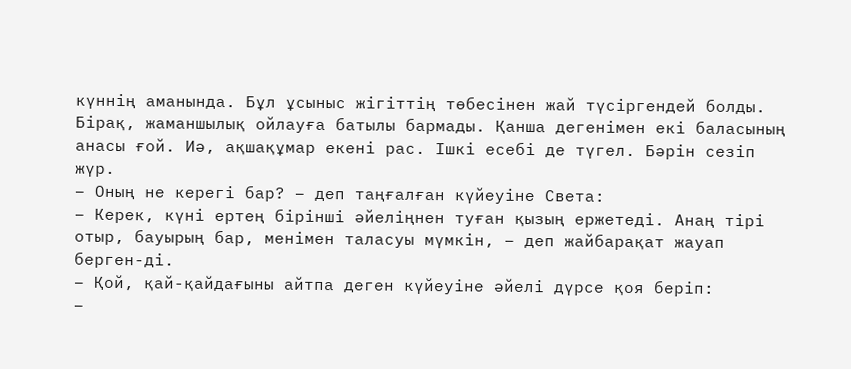күннің аманында. Бұл ұсыныс жігіттің төбесінен жай түсіргендей болды. Бірақ, жаманшылық ойлауға батылы бармады. Қанша дегенімен екі баласының анасы ғой. Иә, ақшақұмар екені рас. Ішкі есебі де түгел. Бәрін сезіп жүр.
– Оның не керегі бар? – деп таңғалған күйеуіне Света:
– Керек, күні ертең бірінші әйеліңнен туған қызың ержетеді. Анаң тірі отыр, бауырың бар, менімен таласуы мүмкін, – деп жайбарақат жауап берген-ді.
– Қой, қай-қайдағыны айтпа деген күйеуіне әйелі дүрсе қоя беріп:
–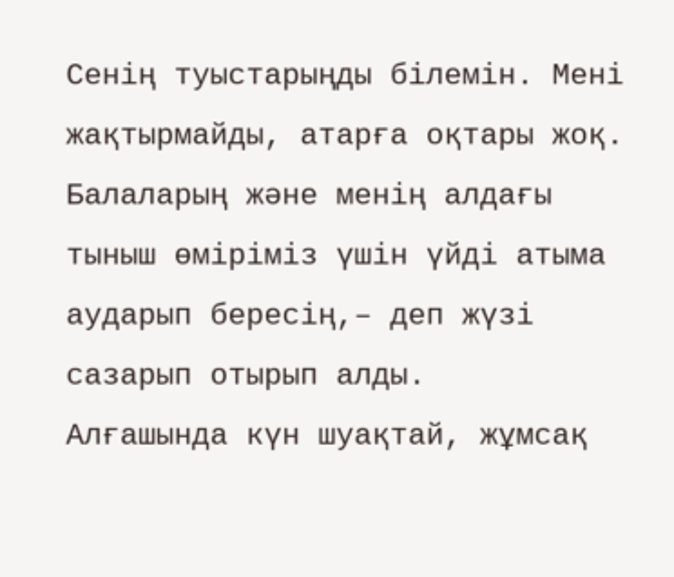Сенің туыстарыңды білемін. Мені жақтырмайды, атарға оқтары жоқ. Балаларың және менің алдағы тыныш өміріміз үшін үйді атыма аударып бересің,– деп жүзі сазарып отырып алды.
Алғашында күн шуақтай, жұмсақ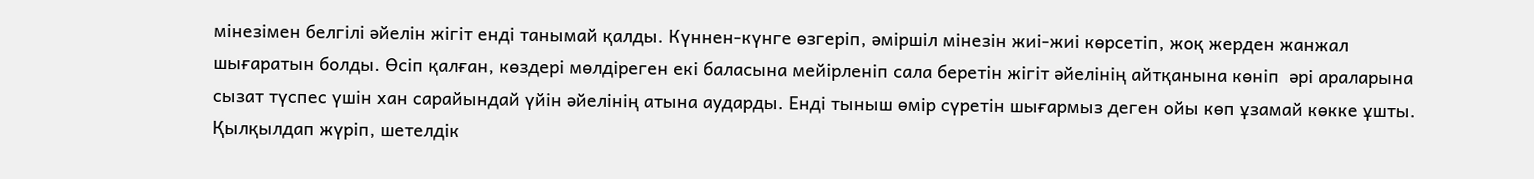мінезімен белгілі әйелін жігіт енді танымай қалды. Күннен-күнге өзгеріп, әміршіл мінезін жиі-жиі көрсетіп, жоқ жерден жанжал шығаратын болды. Өсіп қалған, көздері мөлдіреген екі баласына мейірленіп сала беретін жігіт әйелінің айтқанына көніп  әрі араларына сызат түспес үшін хан сарайындай үйін әйелінің атына аударды. Енді тыныш өмір сүретін шығармыз деген ойы көп ұзамай көкке ұшты. Қылқылдап жүріп, шетелдік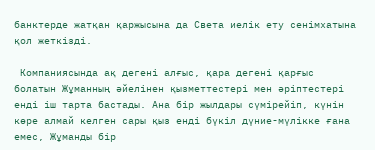банктерде жатқан қаржысына да Света иелік ету сенімхатына қол жеткізді.

 Компаниясында ақ дегені алғыс, қара дегені қарғыс болатын Жұманның әйелінен қызметтестері мен әріптестері енді іш тарта бастады. Ана бір жылдары сүмірейіп, күнін көре алмай келген сары қыз енді бүкіл дүние-мүлікке ғана емес, Жұманды бір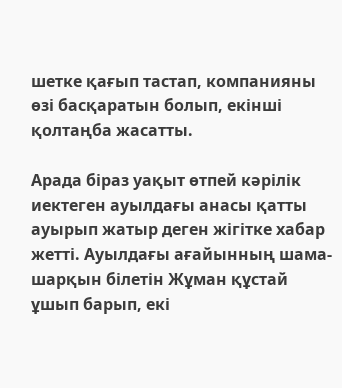шетке қағып тастап, компанияны өзі басқаратын болып, екінші қолтаңба жасатты.

Арада біраз уақыт өтпей кәрілік иектеген ауылдағы анасы қатты ауырып жатыр деген жігітке хабар жетті. Ауылдағы ағайынның шама-шарқын білетін Жұман құстай ұшып барып, екі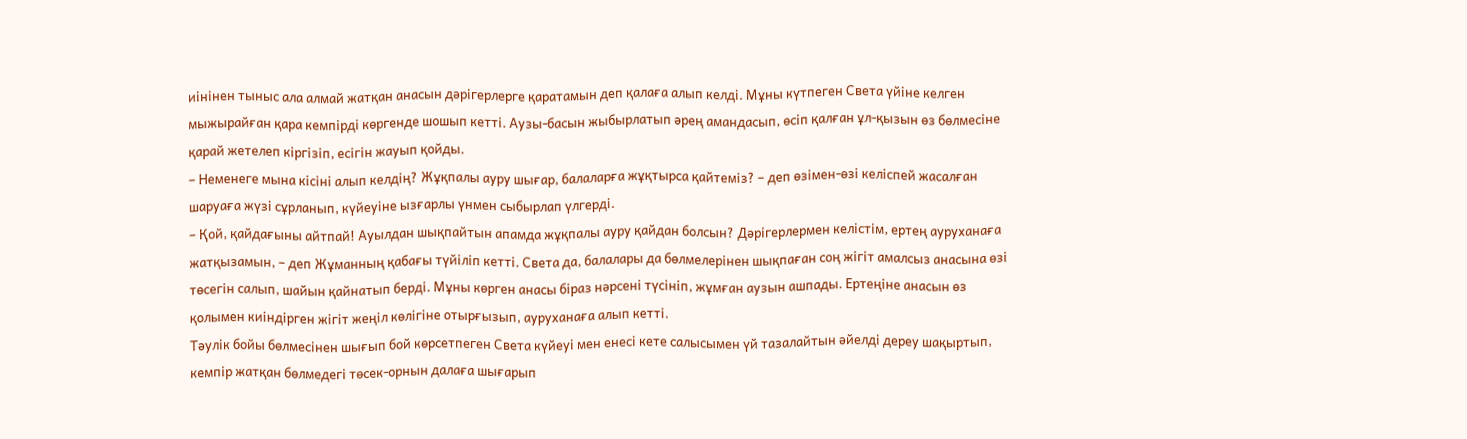иінінен тыныс ала алмай жатқан анасын дәрігерлерге қаратамын деп қалаға алып келді. Мұны күтпеген Света үйіне келген мыжырайған қара кемпірді көргенде шошып кетті. Аузы-басын жыбырлатып әрең амандасып, өсіп қалған ұл-қызын өз бөлмесіне қарай жетелеп кіргізіп, есігін жауып қойды.
– Неменеге мына кісіні алып келдің? Жұқпалы ауру шығар, балаларға жұқтырса қайтеміз? – деп өзімен-өзі келіспей жасалған шаруаға жүзі сұрланып, күйеуіне ызғарлы үнмен сыбырлап үлгерді.
– Қой, қайдағыны айтпай! Ауылдан шықпайтын апамда жұқпалы ауру қайдан болсын? Дәрігерлермен келістім, ертең ауруханаға жатқызамын, – деп Жұманның қабағы түйіліп кетті. Света да, балалары да бөлмелерінен шықпаған соң жігіт амалсыз анасына өзі төсегін салып, шайын қайнатып берді. Мұны көрген анасы біраз нәрсені түсініп, жұмған аузын ашпады. Ертеңіне анасын өз қолымен киіндірген жігіт жеңіл көлігіне отырғызып, ауруханаға алып кетті.
Тәулік бойы бөлмесінен шығып бой көрсетпеген Света күйеуі мен енесі кете салысымен үй тазалайтын әйелді дереу шақыртып, кемпір жатқан бөлмедегі төсек-орнын далаға шығарып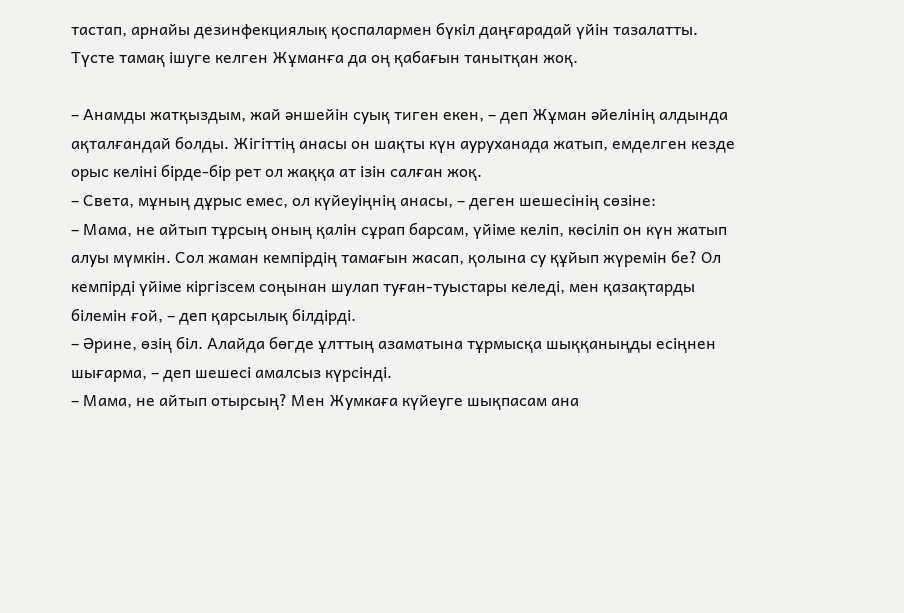тастап, арнайы дезинфекциялық қоспалармен бүкіл даңғарадай үйін тазалатты. Түсте тамақ ішуге келген Жұманға да оң қабағын танытқан жоқ.

– Анамды жатқыздым, жай әншейін суық тиген екен, – деп Жұман әйелінің алдында ақталғандай болды. Жігіттің анасы он шақты күн ауруханада жатып, емделген кезде орыс келіні бірде-бір рет ол жаққа ат ізін салған жоқ.
– Света, мұның дұрыс емес, ол күйеуіңнің анасы, – деген шешесінің сөзіне:
– Мама, не айтып тұрсың оның қалін сұрап барсам, үйіме келіп, көсіліп он күн жатып алуы мүмкін. Сол жаман кемпірдің тамағын жасап, қолына су құйып жүремін бе? Ол кемпірді үйіме кіргізсем соңынан шулап туған-туыстары келеді, мен қазақтарды білемін ғой, – деп қарсылық білдірді.
– Әрине, өзің біл. Алайда бөгде ұлттың азаматына тұрмысқа шыққаныңды есіңнен шығарма, – деп шешесі амалсыз күрсінді.
– Мама, не айтып отырсың? Мен Жумкаға күйеуге шықпасам ана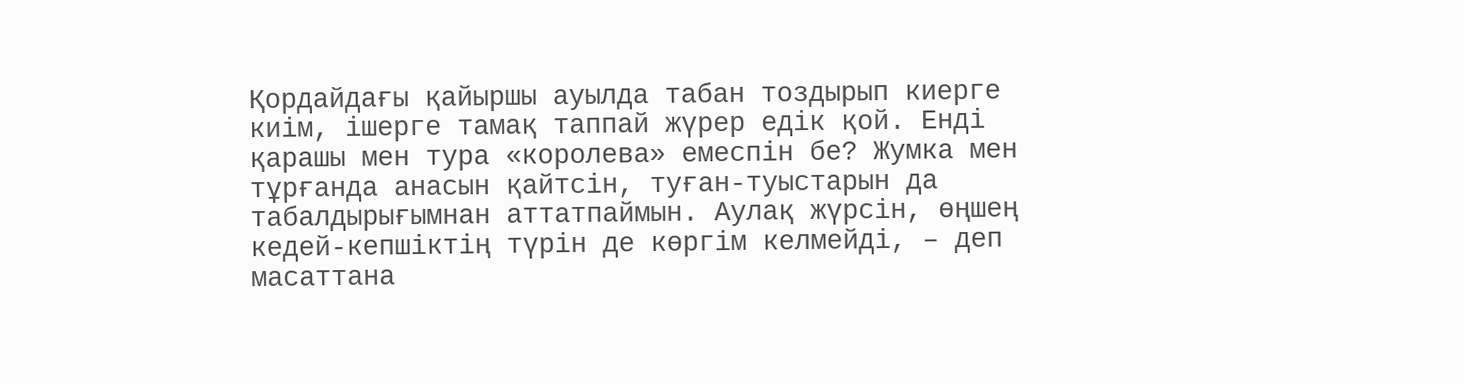Қордайдағы қайыршы ауылда табан тоздырып киерге киім, ішерге тамақ таппай жүрер едік қой. Енді қарашы мен тура «королева» емеспін бе? Жумка мен тұрғанда анасын қайтсін, туған-туыстарын да табалдырығымнан аттатпаймын. Аулақ жүрсін, өңшең кедей-кепшіктің түрін де көргім келмейді, – деп масаттана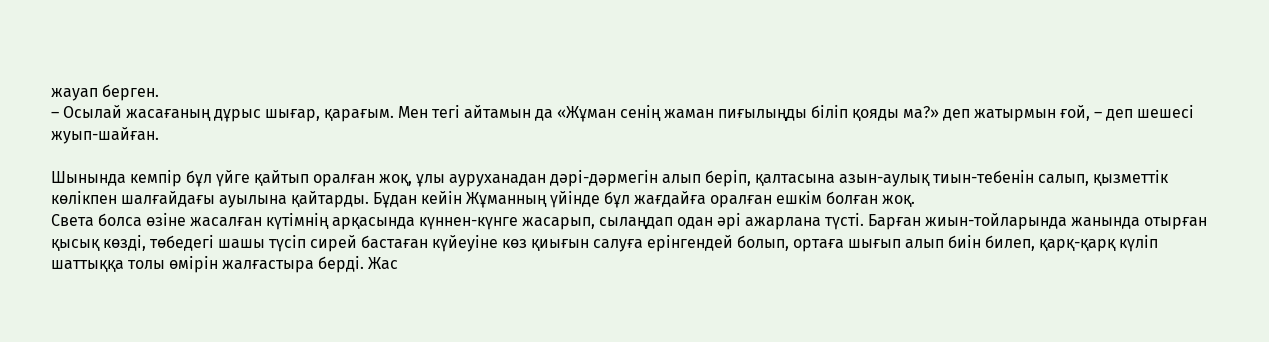жауап берген.
– Осылай жасағаның дұрыс шығар, қарағым. Мен тегі айтамын да «Жұман сенің жаман пиғылыңды біліп қояды ма?» деп жатырмын ғой, – деп шешесі жуып-шайған.

Шынында кемпір бұл үйге қайтып оралған жоқ, ұлы ауруханадан дәрі-дәрмегін алып беріп, қалтасына азын-аулық тиын-тебенін салып, қызметтік көлікпен шалғайдағы ауылына қайтарды. Бұдан кейін Жұманның үйінде бұл жағдайға оралған ешкім болған жоқ.
Света болса өзіне жасалған күтімнің арқасында күннен-күнге жасарып, сылаңдап одан әрі ажарлана түсті. Барған жиын-тойларында жанында отырған қысық көзді, төбедегі шашы түсіп сирей бастаған күйеуіне көз қиығын салуға ерінгендей болып, ортаға шығып алып биін билеп, қарқ-қарқ күліп шаттыққа толы өмірін жалғастыра берді. Жас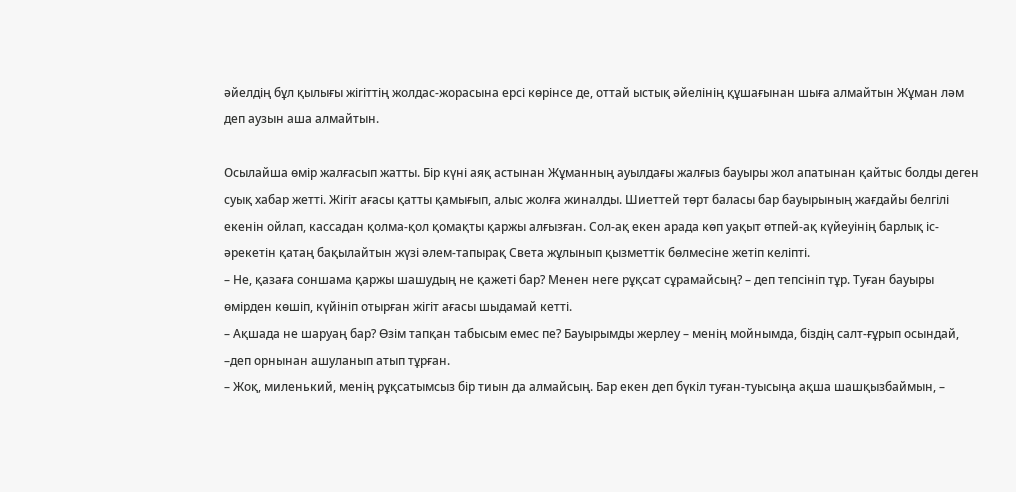әйелдің бұл қылығы жігіттің жолдас-жорасына ерсі көрінсе де, оттай ыстық әйелінің құшағынан шыға алмайтын Жұман ләм деп аузын аша алмайтын.

Осылайша өмір жалғасып жатты. Бір күні аяқ астынан Жұманның ауылдағы жалғыз бауыры жол апатынан қайтыс болды деген суық хабар жетті. Жігіт ағасы қатты қамығып, алыс жолға жиналды. Шиеттей төрт баласы бар бауырының жағдайы белгілі екенін ойлап, кассадан қолма-қол қомақты қаржы алғызған. Сол-ақ екен арада көп уақыт өтпей-ақ күйеуінің барлық іс-әрекетін қатаң бақылайтын жүзі әлем-тапырақ Света жұлынып қызметтік бөлмесіне жетіп келіпті.
– Не, қазаға соншама қаржы шашудың не қажеті бар? Менен неге рұқсат сұрамайсың? – деп тепсініп тұр. Туған бауыры өмірден көшіп, күйініп отырған жігіт ағасы шыдамай кетті.
– Ақшада не шаруаң бар? Өзім тапқан табысым емес пе? Бауырымды жерлеу – менің мойнымда, біздің салт-ғұрып осындай, –деп орнынан ашуланып атып тұрған.
– Жоқ, миленький, менің рұқсатымсыз бір тиын да алмайсың. Бар екен деп бүкіл туған-туысыңа ақша шашқызбаймын, –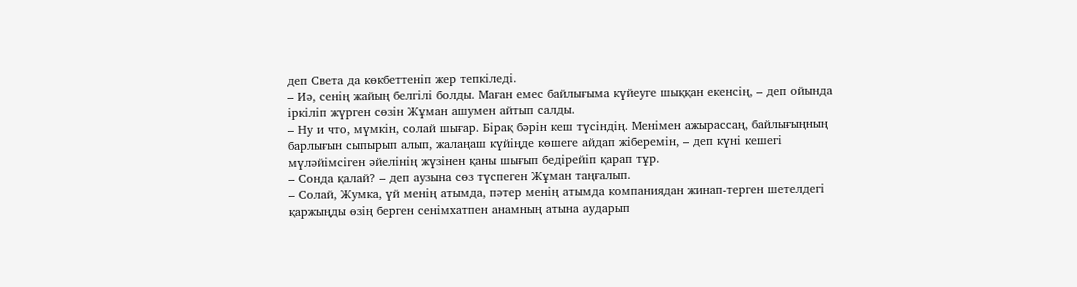деп Света да көкбеттеніп жер тепкіледі.
– Иә, сенің жайың белгілі болды. Маған емес байлығыма күйеуге шыққан екенсің, – деп ойында іркіліп жүрген сөзін Жұман ашумен айтып салды.
– Ну и что, мүмкін, солай шығар. Бірақ бәрін кеш түсіндің. Менімен ажырассаң, байлығыңның барлығын сыпырып алып, жалаңаш күйіңде көшеге айдап жіберемін, – деп күні кешегі мүләйімсіген әйелінің жүзінен қаны шығып бедірейіп қарап тұр.
– Сонда қалай? – деп аузына сөз түспеген Жұман таңғалып.
– Солай, Жумка, үй менің атымда, пәтер менің атымда компаниядан жинап-терген шетелдегі қаржыңды өзің берген сенімхатпен анамның атына аударып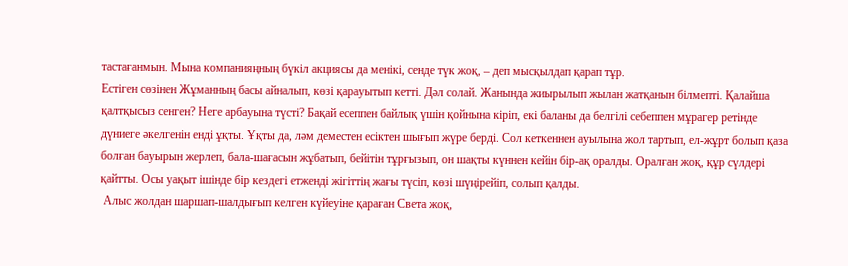тастағанмын. Мына компанияңның бүкіл акциясы да менікі, сенде түк жоқ, – деп мысқылдап қарап тұр.
Естіген сөзінен Жұманның басы айналып, көзі қарауытып кетті. Дәл солай. Жанында жиырылып жылан жатқанын білмепті. Қалайша қалтқысыз сенген? Неге арбауына түсті? Бақай есеппен байлық үшін қойнына кіріп, екі баланы да белгілі себеппен мұрагер ретінде дүниеге әкелгенін енді ұқты. Ұқты да, ләм деместен есіктен шығып жүре берді. Сол кеткеннен ауылына жол тартып, ел-жұрт болып қаза болған бауырын жерлеп, бала-шағасын жұбатып, бейітін тұрғызып, он шақты күннен кейін бір-ақ оралды. Оралған жоқ, құр сүлдері қайтты. Осы уақыт ішінде бір кездегі етженді жігіттің жағы түсіп, көзі шүңірейіп, солып қалды.
 Алыс жолдан шаршап-шалдығып келген күйеуіне қараған Света жоқ,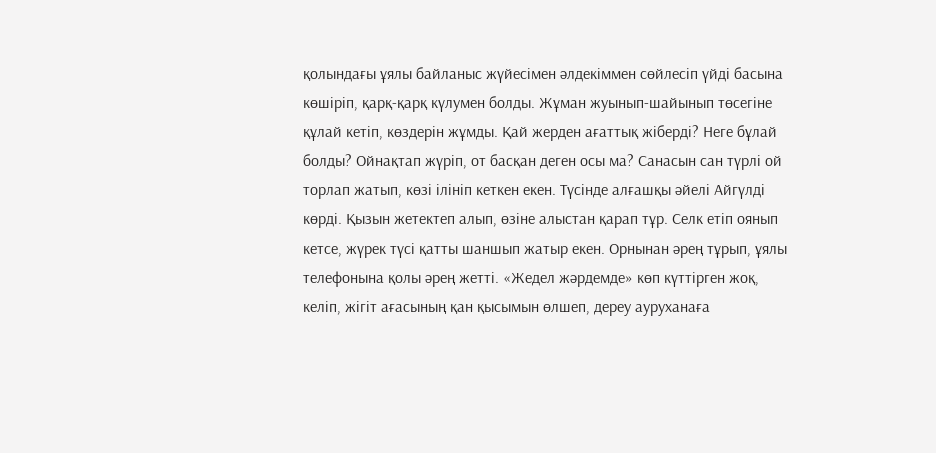қолындағы ұялы байланыс жүйесімен әлдекіммен сөйлесіп үйді басына көшіріп, қарқ-қарқ күлумен болды. Жұман жуынып-шайынып төсегіне құлай кетіп, көздерін жұмды. Қай жерден ағаттық жіберді? Неге бұлай болды? Ойнақтап жүріп, от басқан деген осы ма? Санасын сан түрлі ой торлап жатып, көзі ілініп кеткен екен. Түсінде алғашқы әйелі Айгүлді көрді. Қызын жетектеп алып, өзіне алыстан қарап тұр. Селк етіп оянып кетсе, жүрек түсі қатты шаншып жатыр екен. Орнынан әрең тұрып, ұялы телефонына қолы әрең жетті. «Жедел жәрдемде» көп күттірген жоқ, келіп, жігіт ағасының қан қысымын өлшеп, дереу ауруханаға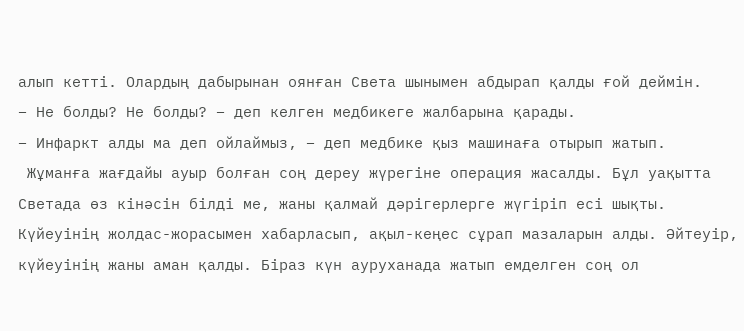алып кетті. Олардың дабырынан оянған Света шынымен абдырап қалды ғой деймін.
– Не болды? Не болды? – деп келген медбикеге жалбарына қарады.
– Инфаркт алды ма деп ойлаймыз, – деп медбике қыз машинаға отырып жатып.
 Жұманға жағдайы ауыр болған соң дереу жүрегіне операция жасалды. Бұл уақытта Светада өз кінәсін білді ме, жаны қалмай дәрігерлерге жүгіріп есі шықты. Күйеуінің жолдас-жорасымен хабарласып, ақыл-кеңес сұрап мазаларын алды. Әйтеуір, күйеуінің жаны аман қалды. Біраз күн ауруханада жатып емделген соң ол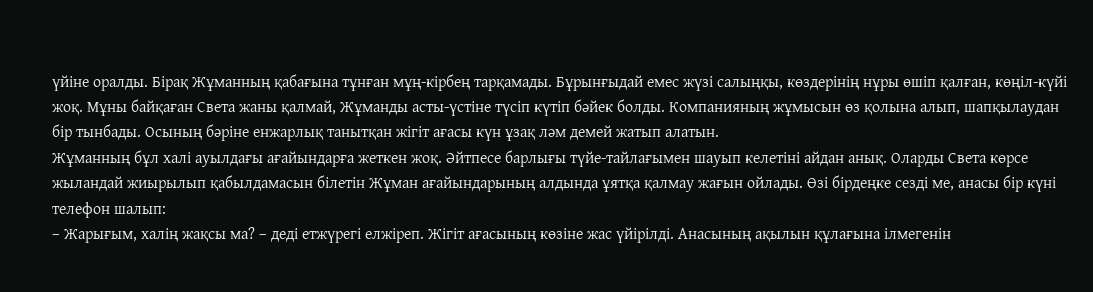үйіне оралды. Бірақ Жұманның қабағына тұнған мұң-кірбең тарқамады. Бұрынғыдай емес жүзі салыңқы, көздерінің нұры өшіп қалған, көңіл-күйі жоқ. Мұны байқаған Света жаны қалмай, Жұманды асты-үстіне түсіп күтіп бәйек болды. Компанияның жұмысын өз қолына алып, шапқылаудан бір тынбады. Осының бәріне енжарлық танытқан жігіт ағасы күн ұзақ ләм демей жатып алатын.
Жұманның бұл халі ауылдағы ағайындарға жеткен жоқ. Әйтпесе барлығы түйе-тайлағымен шауып келетіні айдан анық. Оларды Света көрсе жыландай жиырылып қабылдамасын білетін Жұман ағайындарының алдында ұятқа қалмау жағын ойлады. Өзі бірдеңке сезді ме, анасы бір күні телефон шалып:
– Жарығым, халің жақсы ма? – деді етжүрегі елжіреп. Жігіт ағасының көзіне жас үйірілді. Анасының ақылын құлағына ілмегенін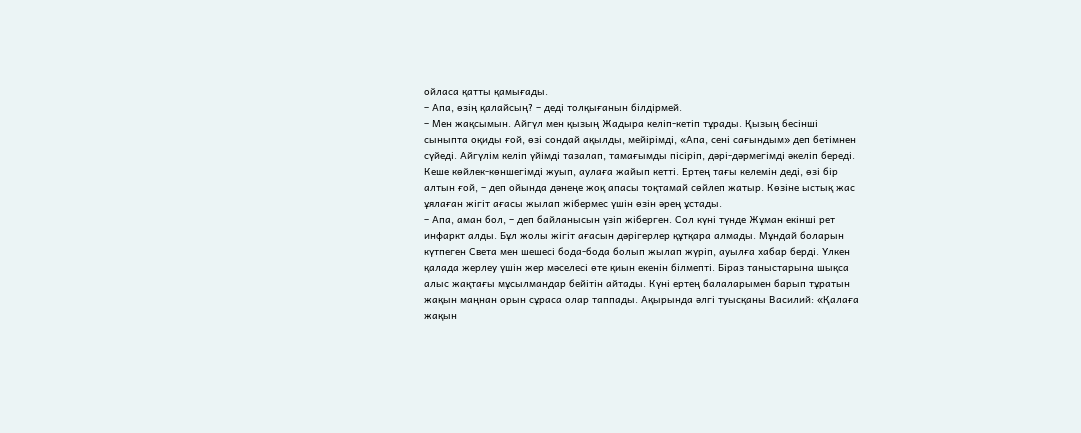ойласа қатты қамығады.
– Апа, өзің қалайсың? – деді толқығанын білдірмей.
– Мен жақсымын. Айгүл мен қызың Жадыра келіп-кетіп тұрады. Қызың бесінші сыныпта оқиды ғой, өзі сондай ақылды, мейірімді, «Апа, сені сағындым» деп бетімнен сүйеді. Айгүлім келіп үйімді тазалап, тамағымды пісіріп, дәрі-дәрмегімді әкеліп береді. Кеше көйлек-көншегімді жуып, аулаға жайып кетті. Ертең тағы келемін деді, өзі бір алтын ғой, – деп ойында дәнеңе жоқ апасы тоқтамай сөйлеп жатыр. Көзіне ыстық жас ұялаған жігіт ағасы жылап жібермес үшін өзін әрең ұстады.
– Апа, аман бол, – деп байланысын үзіп жіберген. Сол күні түнде Жұман екінші рет инфаркт алды. Бұл жолы жігіт ағасын дәрігерлер құтқара алмады. Мұндай боларын күтпеген Света мен шешесі бода-бода болып жылап жүріп, ауылға хабар берді. Үлкен қалада жерлеу үшін жер мәселесі өте қиын екенін білмепті. Біраз таныстарына шықса алыс жақтағы мұсылмандар бейітін айтады. Күні ертең балаларымен барып тұратын жақын маңнан орын сұраса олар таппады. Ақырында әлгі туысқаны Василий: «Қалаға жақын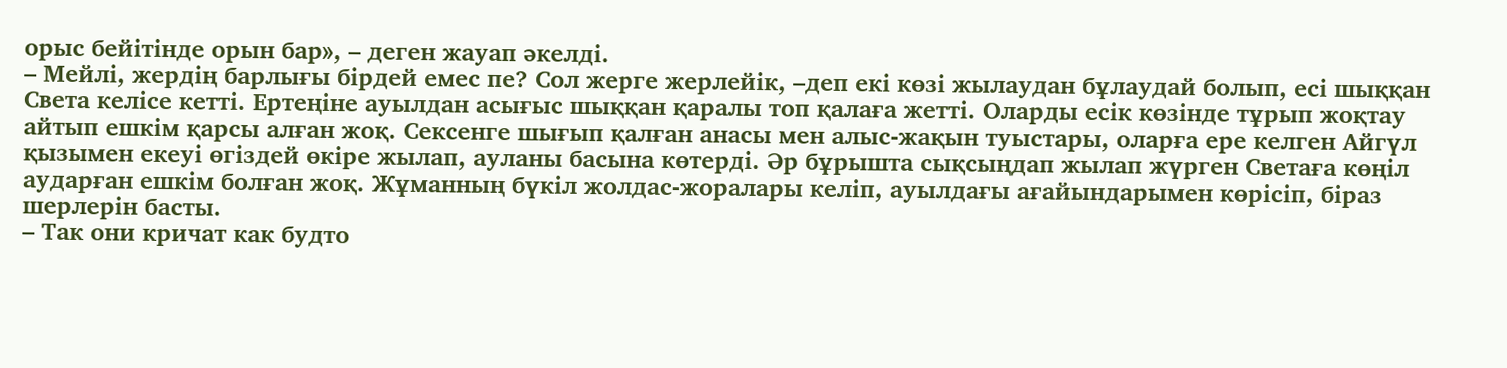орыс бейітінде орын бар», – деген жауап әкелді.
– Мейлі, жердің барлығы бірдей емес пе? Сол жерге жерлейік, –деп екі көзі жылаудан бұлаудай болып, есі шыққан Света келісе кетті. Ертеңіне ауылдан асығыс шыққан қаралы топ қалаға жетті. Оларды есік көзінде тұрып жоқтау айтып ешкім қарсы алған жоқ. Сексенге шығып қалған анасы мен алыс-жақын туыстары, оларға ере келген Айгүл қызымен екеуі өгіздей өкіре жылап, ауланы басына көтерді. Әр бұрышта сықсыңдап жылап жүрген Светаға көңіл аударған ешкім болған жоқ. Жұманның бүкіл жолдас-жоралары келіп, ауылдағы ағайындарымен көрісіп, біраз шерлерін басты.
– Так они кричат как будто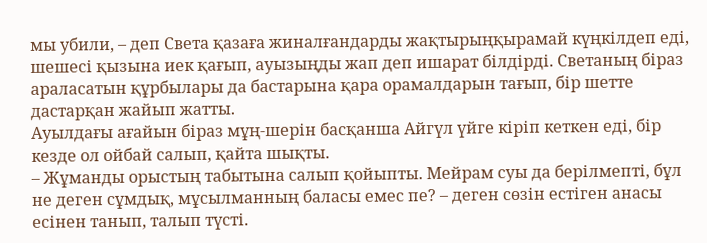мы убили, – деп Света қазаға жиналғандарды жақтырыңқырамай күңкілдеп еді, шешесі қызына иек қағып, ауызыңды жап деп ишарат білдірді. Светаның біраз араласатын құрбылары да бастарына қара орамалдарын тағып, бір шетте дастарқан жайып жатты.
Ауылдағы ағайын біраз мұң-шерін басқанша Айгүл үйге кіріп кеткен еді, бір кезде ол ойбай салып, қайта шықты.
– Жұманды орыстың табытына салып қойыпты. Мейрам суы да берілмепті, бұл не деген сұмдық, мұсылманның баласы емес пе? – деген сөзін естіген анасы есінен танып, талып түсті.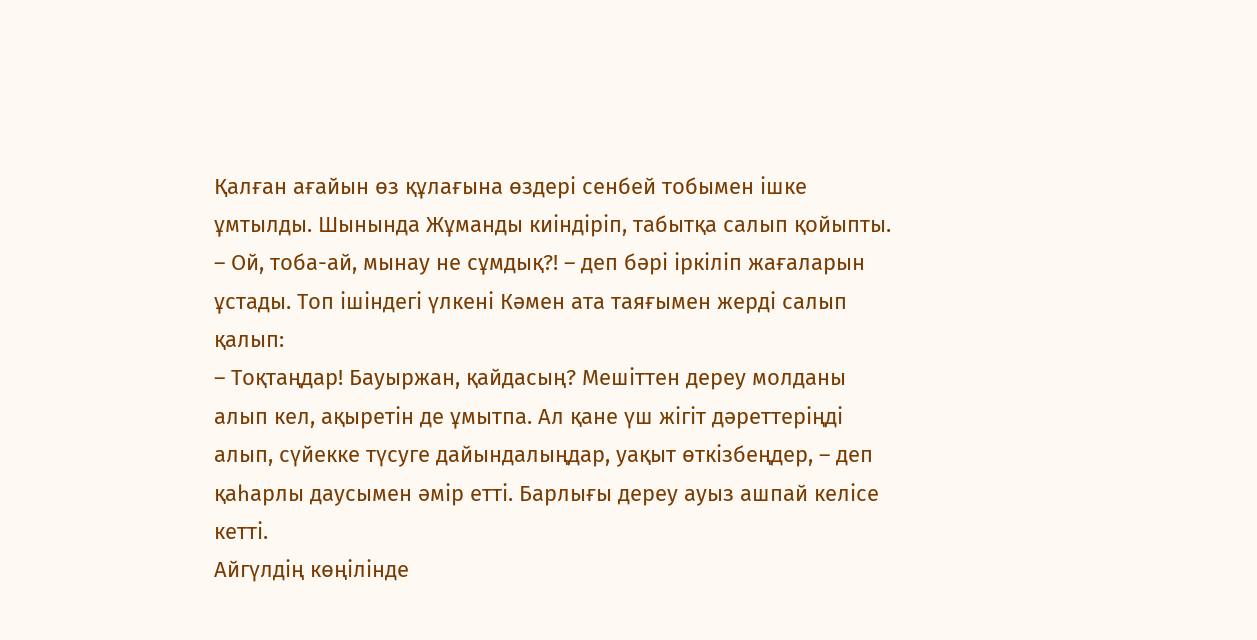Қалған ағайын өз құлағына өздері сенбей тобымен ішке ұмтылды. Шынында Жұманды киіндіріп, табытқа салып қойыпты.
– Ой, тоба-ай, мынау не сұмдық?! – деп бәрі іркіліп жағаларын ұстады. Топ ішіндегі үлкені Кәмен ата таяғымен жерді салып қалып:
– Тоқтаңдар! Бауыржан, қайдасың? Мешіттен дереу молданы алып кел, ақыретін де ұмытпа. Ал қане үш жігіт дәреттеріңді алып, сүйекке түсуге дайындалыңдар, уақыт өткізбеңдер, – деп қаһарлы даусымен әмір етті. Барлығы дереу ауыз ашпай келісе кетті.
Айгүлдің көңілінде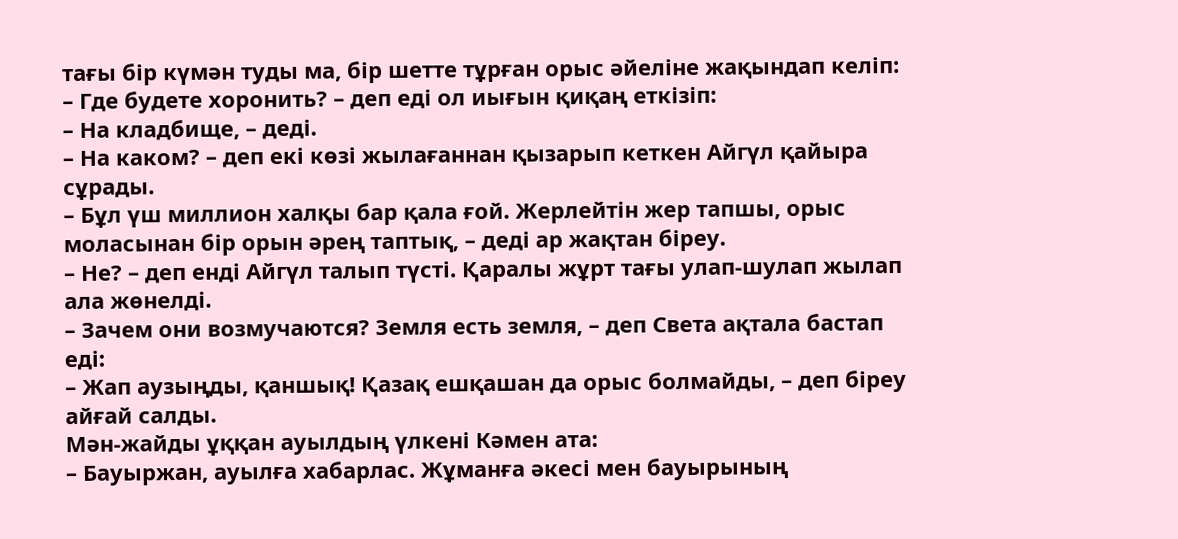тағы бір күмән туды ма, бір шетте тұрған орыс әйеліне жақындап келіп:
– Где будете хоронить? – деп еді ол иығын қиқаң еткізіп:
– На кладбище, – деді.
– На каком? – деп екі көзі жылағаннан қызарып кеткен Айгүл қайыра сұрады.
– Бұл үш миллион халқы бар қала ғой. Жерлейтін жер тапшы, орыс моласынан бір орын әрең таптық, – деді ар жақтан біреу.
– Не? – деп енді Айгүл талып түсті. Қаралы жұрт тағы улап-шулап жылап ала жөнелді.
– Зачем они возмучаются? Земля есть земля, – деп Света ақтала бастап еді:
– Жап аузыңды, қаншық! Қазақ ешқашан да орыс болмайды, – деп біреу айғай салды.
Мән-жайды ұққан ауылдың үлкені Кәмен ата:
– Бауыржан, ауылға хабарлас. Жұманға әкесі мен бауырының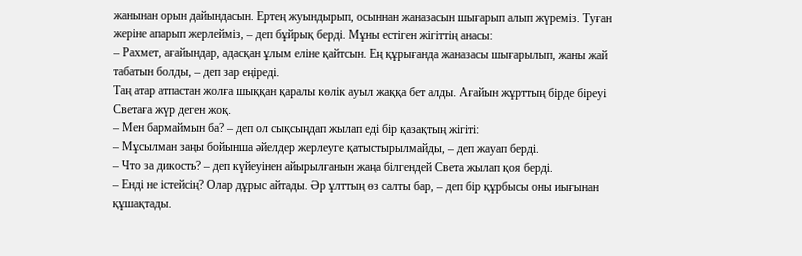жанынан орын дайындасын. Ертең жуындырып, осыннан жаназасын шығарып алып жүреміз. Туған жеріне апарып жерлейміз, – деп бұйрық берді. Мұны естіген жігіттің анасы:
– Рахмет, ағайындар, адасқан ұлым еліне қайтсын. Ең құрығанда жаназасы шығарылып, жаны жай табатын болды, – деп зар еңіреді.
Таң атар атпастан жолға шыққан қаралы көлік ауыл жаққа бет алды. Ағайын жұрттың бірде біреуі Светаға жүр деген жоқ.
– Мен бармаймын ба? – деп ол сықсыңдап жылап еді бір қазақтың жігіті:
– Мұсылман заңы бойынша әйелдер жерлеуге қатыстырылмайды, – деп жауап берді.
– Что за дикость? – деп күйеуінен айырылғанын жаңа білгендей Света жылап қоя берді.
– Енді не істейсің? Олар дұрыс айтады. Әр ұлттың өз салты бар, – деп бір құрбысы оны иығынан құшақтады.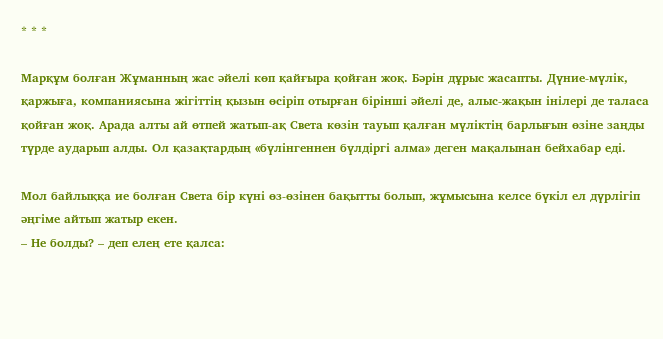* * *

Марқұм болған Жұманның жас әйелі көп қайғыра қойған жоқ. Бәрін дұрыс жасапты. Дүние-мүлік, қаржыға, компаниясына жігіттің қызын өсіріп отырған бірінші әйелі де, алыс-жақын інілері де таласа қойған жоқ. Арада алты ай өтпей жатып-ақ Света көзін тауып қалған мүліктің барлығын өзіне заңды түрде аударып алды. Ол қазақтардың «бүлінгеннен бүлдіргі алма» деген мақалынан бейхабар еді.

Мол байлыққа ие болған Света бір күні өз-өзінен бақытты болып, жұмысына келсе бүкіл ел дүрлігіп әңгіме айтып жатыр екен.
– Не болды? – деп елең ете қалса: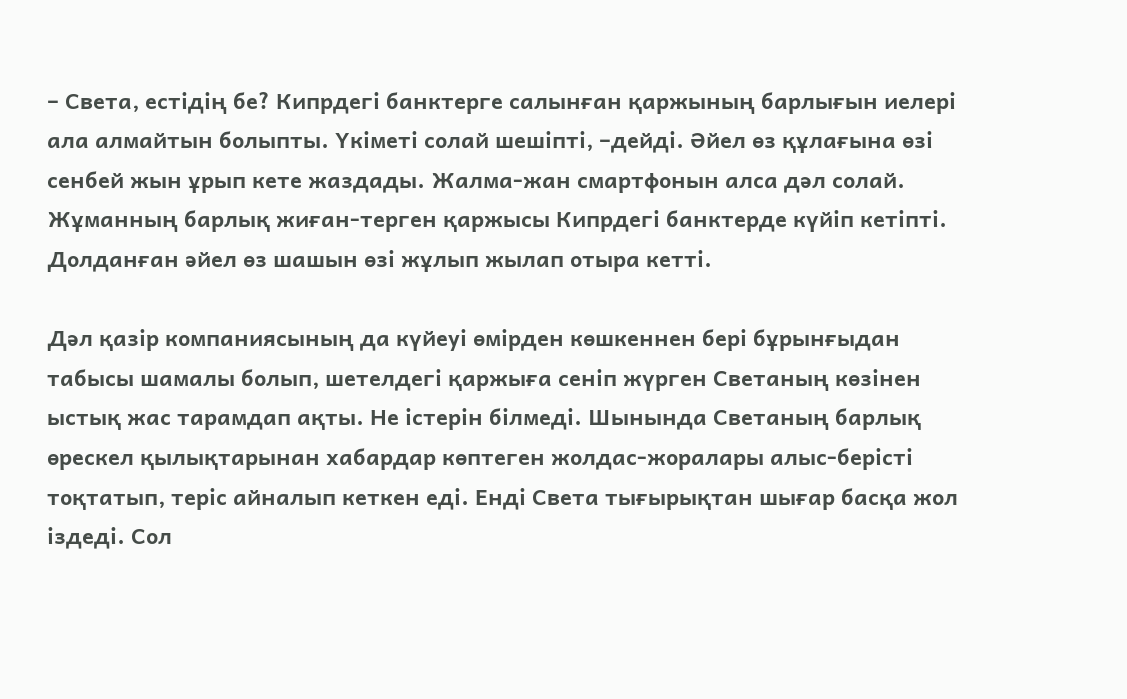– Света, естідің бе? Кипрдегі банктерге салынған қаржының барлығын иелері ала алмайтын болыпты. Үкіметі солай шешіпті, –дейді. Әйел өз құлағына өзі сенбей жын ұрып кете жаздады. Жалма-жан смартфонын алса дәл солай. Жұманның барлық жиған-терген қаржысы Кипрдегі банктерде күйіп кетіпті. Долданған әйел өз шашын өзі жұлып жылап отыра кетті.

Дәл қазір компаниясының да күйеуі өмірден көшкеннен бері бұрынғыдан табысы шамалы болып, шетелдегі қаржыға сеніп жүрген Светаның көзінен ыстық жас тарамдап ақты. Не істерін білмеді. Шынында Светаның барлық өрескел қылықтарынан хабардар көптеген жолдас-жоралары алыс-берісті тоқтатып, теріс айналып кеткен еді. Енді Света тығырықтан шығар басқа жол іздеді. Сол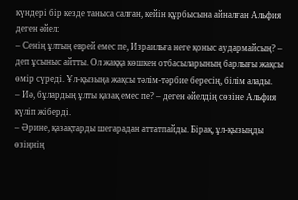күндері бір кезде таныса салған, кейін құрбысына айналған Альфия деген әйел:
– Сенің ұлтың еврей емес пе, Израильға неге қоныс аудармайсың? – деп ұсыныс айтты. Ол жаққа көшкен отбасыларының барлығы жақсы өмір сүреді. Ұл-қызыңа жақсы тәлім-тәрбие бересің, білім алады.
– Иә, бұлардың ұлты қазақ емес пе? – деген әйелдің сөзіне Альфия күліп жіберді.
– Әрине, қазақтарды шегарадан аттатпайды. Бірақ, ұл-қызыңды өзіңнің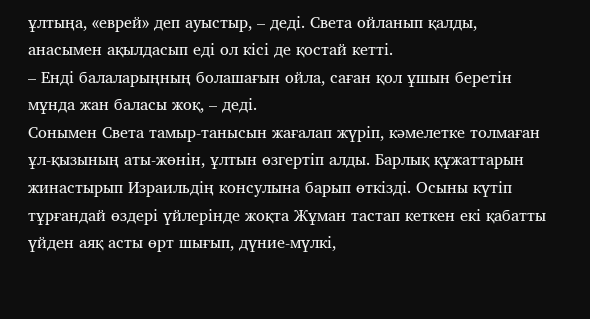ұлтыңа, «еврей» деп ауыстыр, – деді. Света ойланып қалды, анасымен ақылдасып еді ол кісі де қостай кетті.
– Енді балаларыңның болашағын ойла, саған қол ұшын беретін мұнда жан баласы жоқ, – деді.
Сонымен Света тамыр-танысын жағалап жүріп, кәмелетке толмаған ұл-қызының аты-жөнін, ұлтын өзгертіп алды. Барлық құжаттарын жинастырып Израильдің консулына барып өткізді. Осыны күтіп тұрғандай өздері үйлерінде жоқта Жұман тастап кеткен екі қабатты үйден аяқ асты өрт шығып, дүние-мүлкі,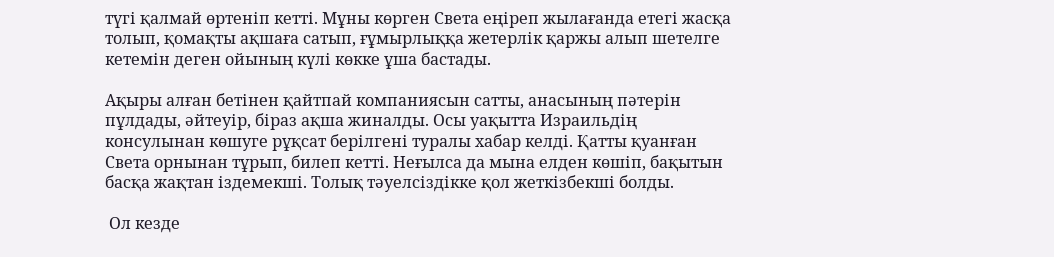түгі қалмай өртеніп кетті. Мұны көрген Света еңіреп жылағанда етегі жасқа толып, қомақты ақшаға сатып, ғұмырлыққа жетерлік қаржы алып шетелге кетемін деген ойының күлі көкке ұша бастады.

Ақыры алған бетінен қайтпай компаниясын сатты, анасының пәтерін пұлдады, әйтеуір, біраз ақша жиналды. Осы уақытта Израильдің консулынан көшуге рұқсат берілгені туралы хабар келді. Қатты қуанған Света орнынан тұрып, билеп кетті. Неғылса да мына елден көшіп, бақытын басқа жақтан іздемекші. Толық тәуелсіздікке қол жеткізбекші болды.

 Ол кезде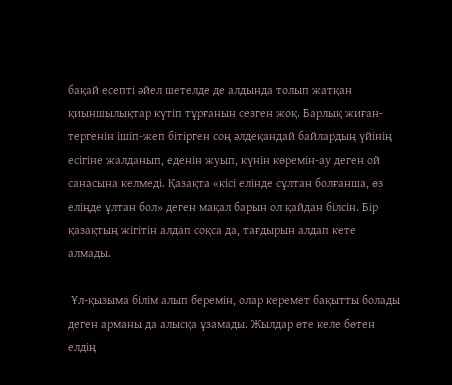бақай есепті әйел шетелде де алдында толып жатқан қиыншылықтар күтіп тұрғанын сезген жоқ. Барлық жиған-тергенін ішіп-жеп бітірген соң әлдеқандай байлардың үйінің есігіне жалданып, еденін жуып, күнін көремін-ау деген ой санасына келмеді. Қазақта «кісі елінде сұлтан болғанша, өз еліңде ұлтан бол» деген мақал барын ол қайдан білсін. Бір қазақтың жігітін алдап соқса да, тағдырын алдап кете алмады.

 Ұл-қызыма білім алып беремін, олар керемет бақытты болады деген арманы да алысқа ұзамады. Жылдар өте келе бөтен елдің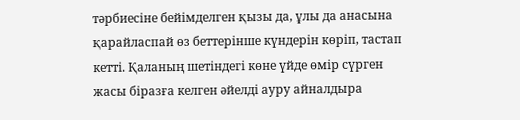тәрбиесіне бейімделген қызы да, ұлы да анасына қарайласпай өз беттерінше күндерін көріп, тастап кетті. Қаланың шетіндегі көне үйде өмір сүрген жасы біразға келген әйелді ауру айналдыра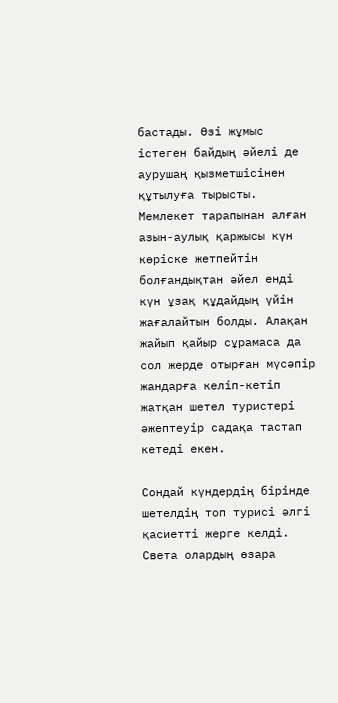бастады. Өзі жұмыс істеген байдың әйелі де аурушаң қызметшісінен құтылуға тырысты. Мемлекет тарапынан алған азын-аулық қаржысы күн көріске жетпейтін болғандықтан әйел енді күн ұзақ құдайдың үйін жағалайтын болды. Алақан жайып қайыр сұрамаса да сол жерде отырған мүсәпір жандарға келіп-кетіп жатқан шетел туристері әжептеуір садақа тастап кетеді екен.

Сондай күндердің бірінде шетелдің топ турисі әлгі қасиетті жерге келді. Света олардың өзара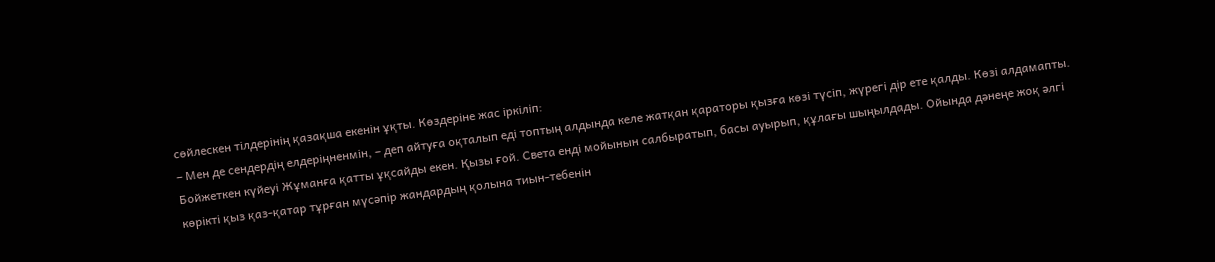сөйлескен тілдерінің қазақша екенін ұқты. Көздеріне жас іркіліп:
– Мен де сендердің елдеріңненмін, – деп айтуға оқталып еді топтың алдында келе жатқан қараторы қызға көзі түсіп, жүрегі дір ете қалды. Көзі алдамапты. Бойжеткен күйеуі Жұманға қатты ұқсайды екен. Қызы ғой. Света енді мойынын салбыратып, басы ауырып, құлағы шыңылдады. Ойында дәнеңе жоқ әлгі көрікті қыз қаз-қатар тұрған мүсәпір жандардың қолына тиын-тебенін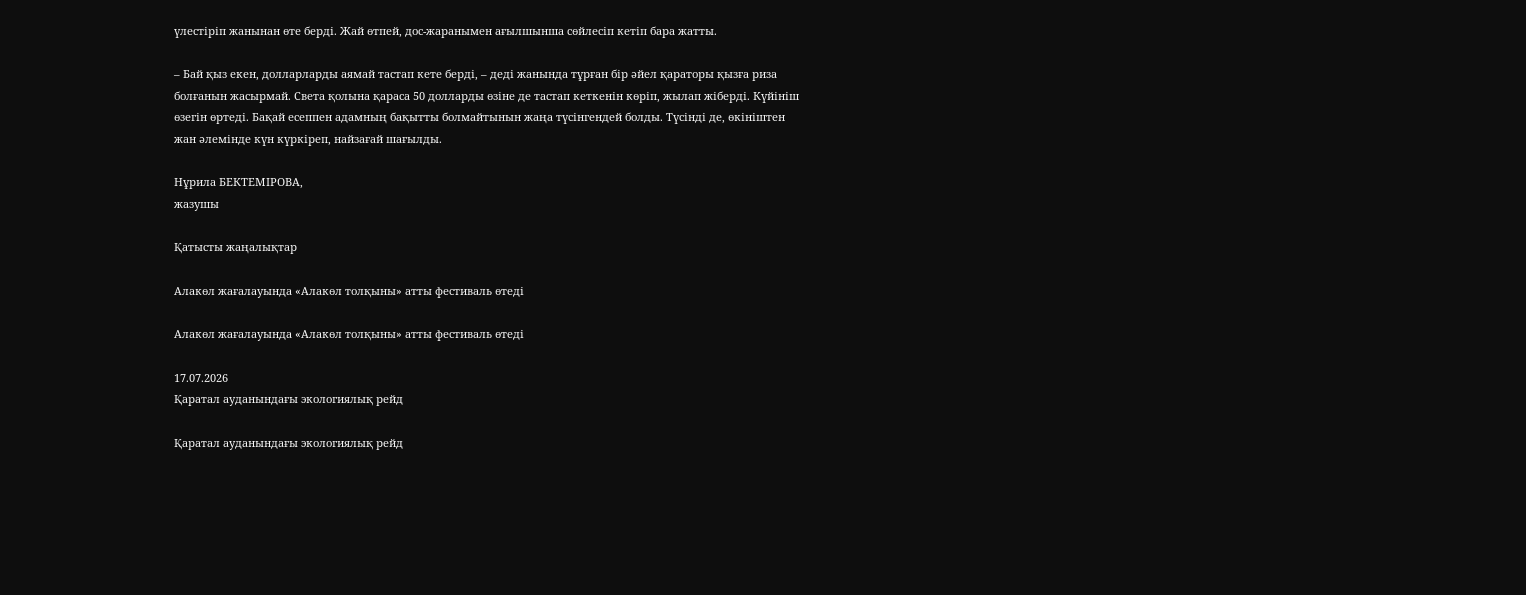үлестіріп жанынан өте берді. Жай өтпей, дос-жаранымен ағылшынша сөйлесіп кетіп бара жатты.

– Бай қыз екен, долларларды аямай тастап кете берді, – деді жанында тұрған бір әйел қараторы қызға риза болғанын жасырмай. Света қолына қараса 50 долларды өзіне де тастап кеткенін көріп, жылап жіберді. Күйініш өзегін өртеді. Бақай есеппен адамның бақытты болмайтынын жаңа түсінгендей болды. Түсінді де, өкініштен жан әлемінде күн күркіреп, найзағай шағылды.

Нұрила БЕКТЕМІРОВА,
жазушы

Қатысты жаңалықтар

Алакөл жағалауында «Алакөл толқыны» атты фестиваль өтеді

Алакөл жағалауында «Алакөл толқыны» атты фестиваль өтеді

17.07.2026
Қаратал ауданындағы экологиялық рейд

Қаратал ауданындағы экологиялық рейд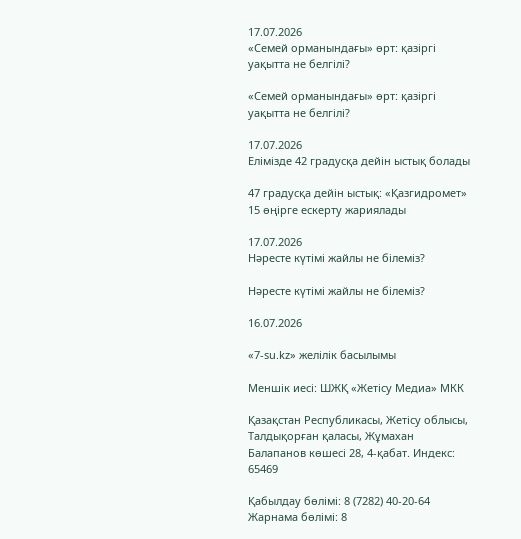17.07.2026
«Семей орманындағы» өрт: қазіргі уақытта не белгілі?

«Семей орманындағы» өрт: қазіргі уақытта не белгілі?

17.07.2026
Елімізде 42 градусқа дейін ыстық болады

47 градусқа дейін ыстық: «Қазгидромет» 15 өңірге ескерту жариялады

17.07.2026
Нәресте күтімі жайлы не білеміз?

Нәресте күтімі жайлы не білеміз?

16.07.2026

«7-su.kz» желілік басылымы

Меншік иесі: ШЖҚ «Жетісу Медиа» МКК

Қазақстан Республикасы, Жетісу облысы, Талдықорған қаласы, Жұмахан Балапанов көшесі 28, 4-қабат. Индекс: 65469

Қабылдау бөлімі: 8 (7282) 40-20-64
Жарнама бөлімі: 8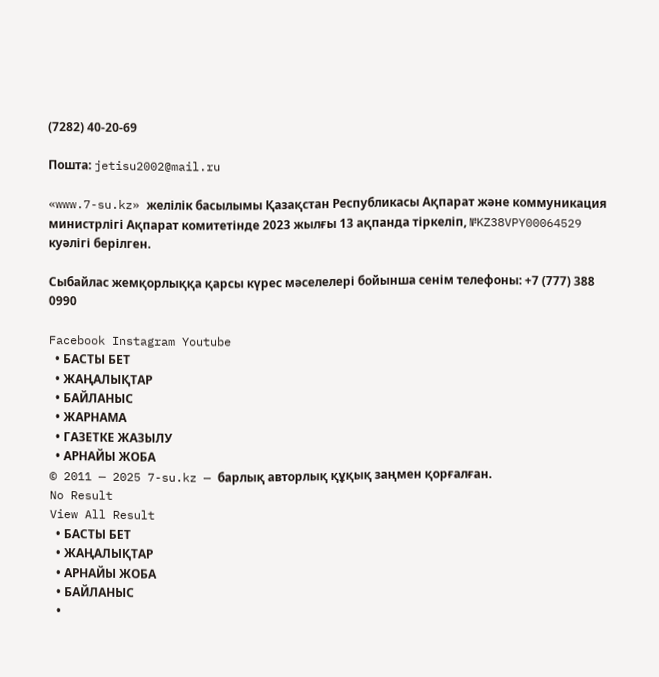(7282) 40-20-69

Пошта: jetisu2002@mail.ru

«www.7-su.kz» желілік басылымы Қазақстан Республикасы Ақпарат және коммуникация министрлігі Ақпарат комитетінде 2023 жылғы 13 ақпанда тіркеліп, №KZ38VPY00064529 куәлігі берілген.

Сыбайлас жемқорлыққа қарсы күрес мәселелері бойынша сенім телефоны: +7 (777) 388 0990

Facebook Instagram Youtube
  • БАСТЫ БЕТ
  • ЖАҢАЛЫҚТАР
  • БАЙЛАНЫС
  • ЖАРНАМА
  • ГАЗЕТКЕ ЖАЗЫЛУ
  • АРНАЙЫ ЖОБА
© 2011 — 2025 7-su.kz — барлық авторлық құқық заңмен қорғалған.
No Result
View All Result
  • БАСТЫ БЕТ
  • ЖАҢАЛЫҚТАР
  • АРНАЙЫ ЖОБА
  • БАЙЛАНЫС
  •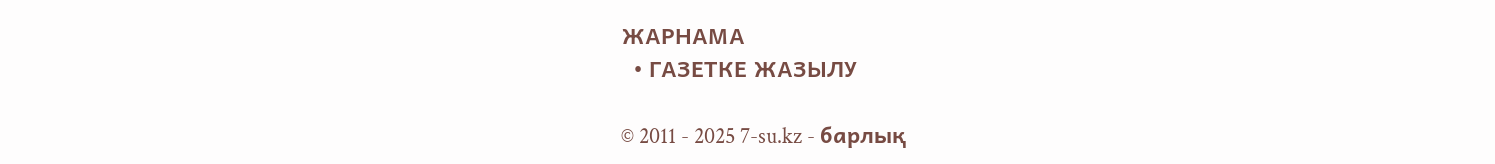ЖАРНАМА
  • ГАЗЕТКЕ ЖАЗЫЛУ

© 2011 - 2025 7-su.kz - барлық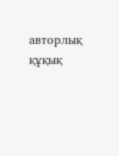авторлық құқық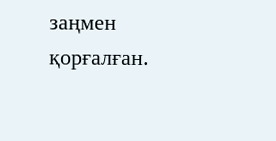заңмен қорғалған.